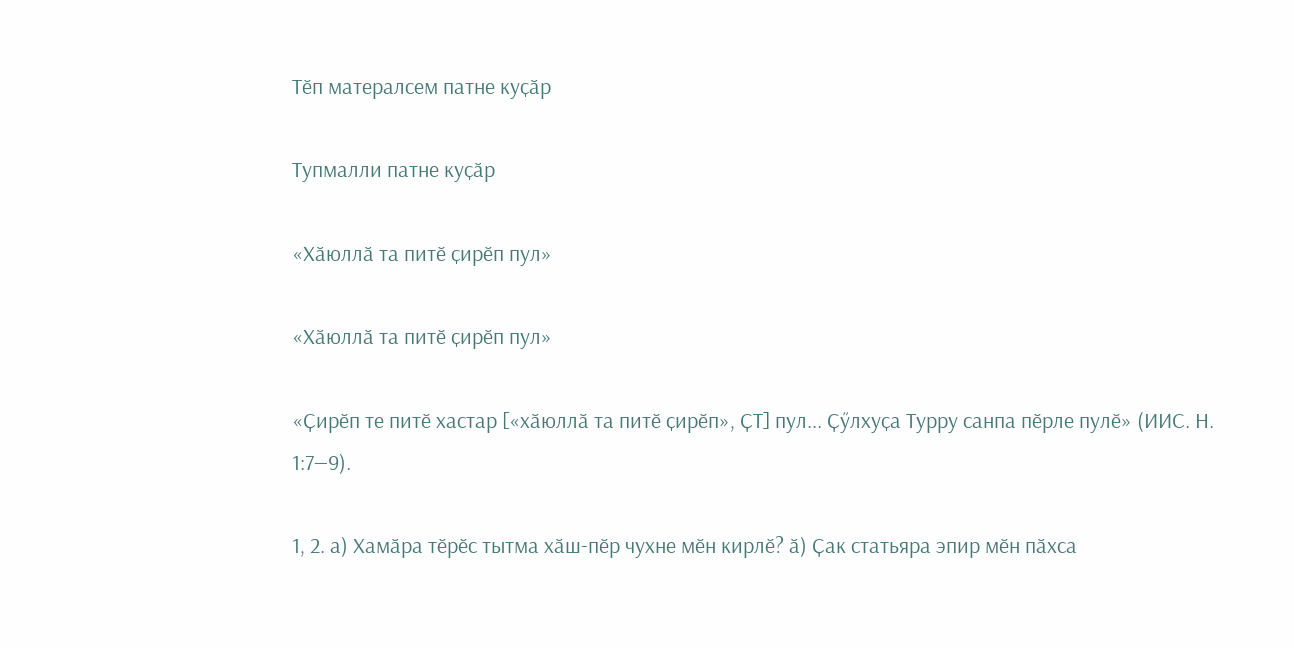Тӗп матералсем патне куҫӑр

Тупмалли патне куҫӑр

«Хӑюллӑ та питӗ ҫирӗп пул»

«Хӑюллӑ та питӗ ҫирӗп пул»

«Ҫирӗп те питӗ хастар [«хӑюллӑ та питӗ ҫирӗп», ҪТ] пул... Ҫӳлхуҫа Турру санпа пӗрле пулӗ» (ИИС. Н. 1:7—9).

1, 2. а) Хамӑра тӗрӗс тытма хӑш-пӗр чухне мӗн кирлӗ? ӑ) Ҫак статьяра эпир мӗн пӑхса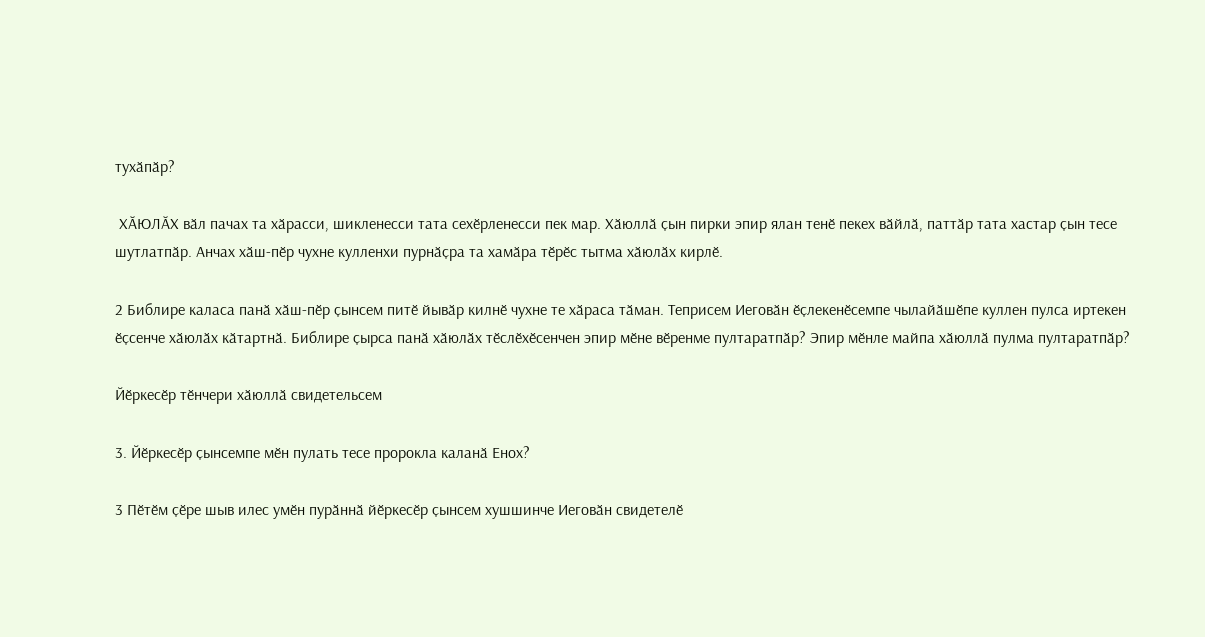тухӑпӑр?

 ХӐЮЛӐХ вӑл пачах та хӑрасси, шикленесси тата сехӗрленесси пек мар. Хӑюллӑ ҫын пирки эпир ялан тенӗ пекех вӑйлӑ, паттӑр тата хастар ҫын тесе шутлатпӑр. Анчах хӑш-пӗр чухне кулленхи пурнӑҫра та хамӑра тӗрӗс тытма хӑюлӑх кирлӗ.

2 Библире каласа панӑ хӑш-пӗр ҫынсем питӗ йывӑр килнӗ чухне те хӑраса тӑман. Теприсем Иеговӑн ӗҫлекенӗсемпе чылайӑшӗпе куллен пулса иртекен ӗҫсенче хӑюлӑх кӑтартнӑ. Библире ҫырса панӑ хӑюлӑх тӗслӗхӗсенчен эпир мӗне вӗренме пултаратпӑр? Эпир мӗнле майпа хӑюллӑ пулма пултаратпӑр?

Йӗркесӗр тӗнчери хӑюллӑ свидетельсем

3. Йӗркесӗр ҫынсемпе мӗн пулать тесе пророкла каланӑ Енох?

3 Пӗтӗм ҫӗре шыв илес умӗн пурӑннӑ йӗркесӗр ҫынсем хушшинче Иеговӑн свидетелӗ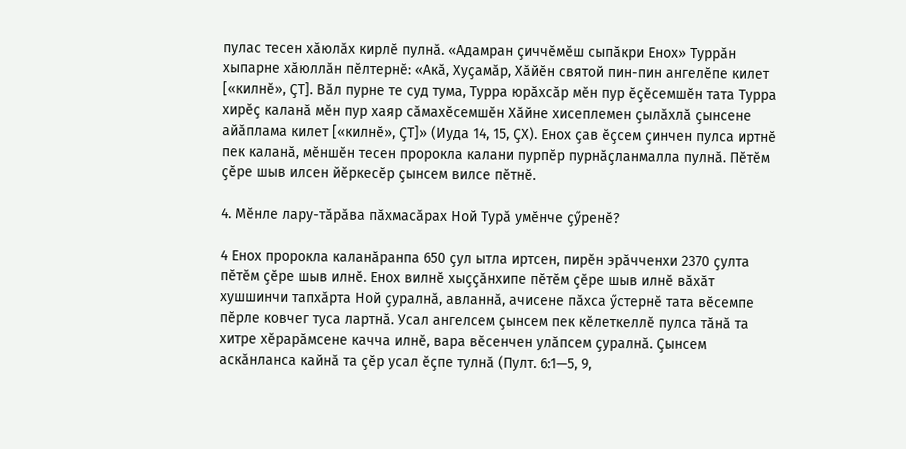пулас тесен хӑюлӑх кирлӗ пулнӑ. «Адамран ҫиччӗмӗш сыпӑкри Енох» Туррӑн хыпарне хӑюллӑн пӗлтернӗ: «Акӑ, Хуҫамӑр, Хӑйӗн святой пин-пин ангелӗпе килет [«килнӗ», ҪТ]. Вӑл пурне те суд тума, Турра юрӑхсӑр мӗн пур ӗҫӗсемшӗн тата Турра хирӗҫ каланӑ мӗн пур хаяр сӑмахӗсемшӗн Хӑйне хисеплемен ҫылӑхлӑ ҫынсене айӑплама килет [«килнӗ», ҪТ]» (Иуда 14, 15, ҪХ). Енох ҫав ӗҫсем ҫинчен пулса иртнӗ пек каланӑ, мӗншӗн тесен пророкла калани пурпӗр пурнӑҫланмалла пулнӑ. Пӗтӗм ҫӗре шыв илсен йӗркесӗр ҫынсем вилсе пӗтнӗ.

4. Мӗнле лару-тӑрӑва пӑхмасӑрах Ной Турӑ умӗнче ҫӳренӗ?

4 Енох пророкла каланӑранпа 650 ҫул ытла иртсен, пирӗн эрӑчченхи 2370 ҫулта пӗтӗм ҫӗре шыв илнӗ. Енох вилнӗ хыҫҫӑнхипе пӗтӗм ҫӗре шыв илнӗ вӑхӑт хушшинчи тапхӑрта Ной ҫуралнӑ, авланнӑ, ачисене пӑхса ӳстернӗ тата вӗсемпе пӗрле ковчег туса лартнӑ. Усал ангелсем ҫынсем пек кӗлеткеллӗ пулса тӑнӑ та хитре хӗрарӑмсене качча илнӗ, вара вӗсенчен улӑпсем ҫуралнӑ. Ҫынсем аскӑнланса кайнӑ та ҫӗр усал ӗҫпе тулнӑ (Пулт. 6:1—5, 9,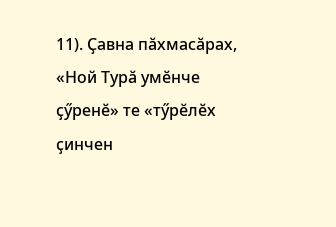11). Ҫавна пӑхмасӑрах, «Ной Турӑ умӗнче ҫӳренӗ» те «тӳрӗлӗх ҫинчен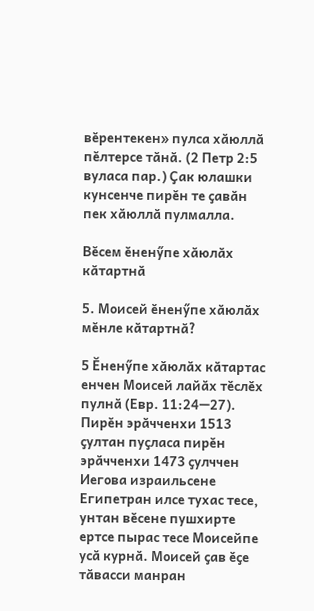вӗрентекен» пулса хӑюллӑ пӗлтерсе тӑнӑ. (2 Петр 2:5 вуласа пар.) Ҫак юлашки кунсенче пирӗн те ҫавӑн пек хӑюллӑ пулмалла.

Вӗсем ӗненӳпе хӑюлӑх кӑтартнӑ

5. Моисей ӗненӳпе хӑюлӑх мӗнле кӑтартнӑ?

5 Ӗненӳпе хӑюлӑх кӑтартас енчен Моисей лайӑх тӗслӗх пулнӑ (Евр. 11:24—27). Пирӗн эрӑчченхи 1513 ҫултан пуҫласа пирӗн эрӑчченхи 1473 ҫулччен Иегова израильсене Египетран илсе тухас тесе, унтан вӗсене пушхирте ертсе пырас тесе Моисейпе усӑ курнӑ. Моисей ҫав ӗҫе тӑвасси манран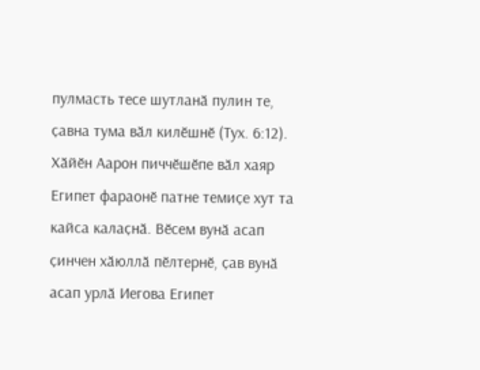пулмасть тесе шутланӑ пулин те, ҫавна тума вӑл килӗшнӗ (Тух. 6:12). Хӑйӗн Аарон пиччӗшӗпе вӑл хаяр Египет фараонӗ патне темиҫе хут та кайса калаҫнӑ. Вӗсем вунӑ асап ҫинчен хӑюллӑ пӗлтернӗ, ҫав вунӑ асап урлӑ Иегова Египет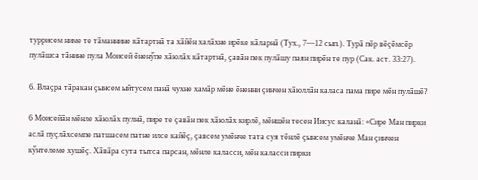туррисем ниме те тӑманнине кӑтартнӑ та хӑйӗн халӑхне ирӗке кӑларнӑ (Тух., 7—12 сып.). Турӑ пӗр вӗҫӗмсӗр пулӑшса тӑнине пула Моисей ӗненӳпе хӑюлӑх кӑтартнӑ, ҫавӑн пек пулӑшу паян пирӗн те пур (Сак. аст. 33:27).

6. Влаҫра тӑракан ҫынсем ыйтусем панӑ чухне хамӑр мӗне ӗненни ҫинчен хӑюллӑн каласа пама пире мӗн пулӑшӗ?

6 Моисейӑн мӗнле хӑюлӑх пулнӑ, пире те ҫавӑн пек хӑюлӑх кирлӗ, мӗншӗн тесен Иисус каланӑ: «Сире Ман пирки аслӑ пуҫлӑхсемпе патшасем патне илсе кайӗҫ, ҫавсем умӗнче тата суя тӗнлӗ ҫынсем умӗнче Ман ҫинчен кӳнтелеме хушӗҫ. Хӑвӑра сута тытса парсан, мӗнле каласси, мӗн каласси пирки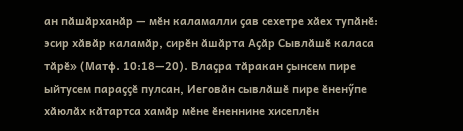ан пӑшӑрханӑр — мӗн каламалли ҫав сехетре хӑех тупӑнӗ: эсир хӑвӑр каламӑр, сирӗн ӑшӑрта Аҫӑр Сывлӑшӗ каласа тӑрӗ» (Матф. 10:18—20). Влаҫра тӑракан ҫынсем пире ыйтусем параҫҫӗ пулсан, Иеговӑн сывлӑшӗ пире ӗненӳпе хӑюлӑх кӑтартса хамӑр мӗне ӗненнине хисеплӗн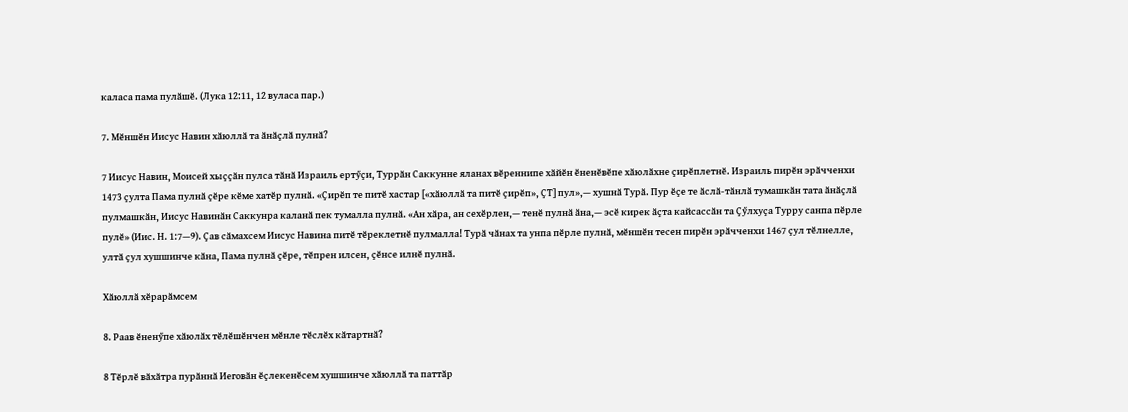каласа пама пулӑшӗ. (Лука 12:11, 12 вуласа пар.)

7. Мӗншӗн Иисус Навин хӑюллӑ та ӑнӑҫлӑ пулнӑ?

7 Иисус Навин, Моисей хыҫҫӑн пулса тӑнӑ Израиль ертӳҫи, Туррӑн Саккунне яланах вӗреннипе хӑйӗн ӗненӗвӗпе хӑюлӑхне ҫирӗплетнӗ. Израиль пирӗн эрӑчченхи 1473 ҫулта Пама пулнӑ ҫӗре кӗме хатӗр пулнӑ. «Ҫирӗп те питӗ хастар [«хӑюллӑ та питӗ ҫирӗп», ҪТ] пул»,— хушнӑ Турӑ. Пур ӗҫе те ӑслӑ-тӑнлӑ тумашкӑн тата ӑнӑҫлӑ пулмашкӑн, Иисус Навинӑн Саккунра каланӑ пек тумалла пулнӑ. «Ан хӑра, ан сехӗрлен,— тенӗ пулнӑ ӑна,— эсӗ кирек ӑҫта кайсассӑн та Ҫӳлхуҫа Турру санпа пӗрле пулӗ» (Иис. Н. 1:7—9). Ҫав сӑмахсем Иисус Навина питӗ тӗреклетнӗ пулмалла! Турӑ чӑнах та унпа пӗрле пулнӑ, мӗншӗн тесен пирӗн эрӑчченхи 1467 ҫул тӗлнелле, ултӑ ҫул хушшинче кӑна, Пама пулнӑ ҫӗре, тӗпрен илсен, ҫӗнсе илнӗ пулнӑ.

Хӑюллӑ хӗрарӑмсем

8. Раав ӗненӳпе хӑюлӑх тӗлӗшӗнчен мӗнле тӗслӗх кӑтартнӑ?

8 Тӗрлӗ вӑхӑтра пурӑннӑ Иеговӑн ӗҫлекенӗсем хушшинче хӑюллӑ та паттӑр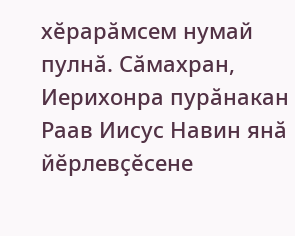хӗрарӑмсем нумай пулнӑ. Сӑмахран, Иерихонра пурӑнакан Раав Иисус Навин янӑ йӗрлевҫӗсене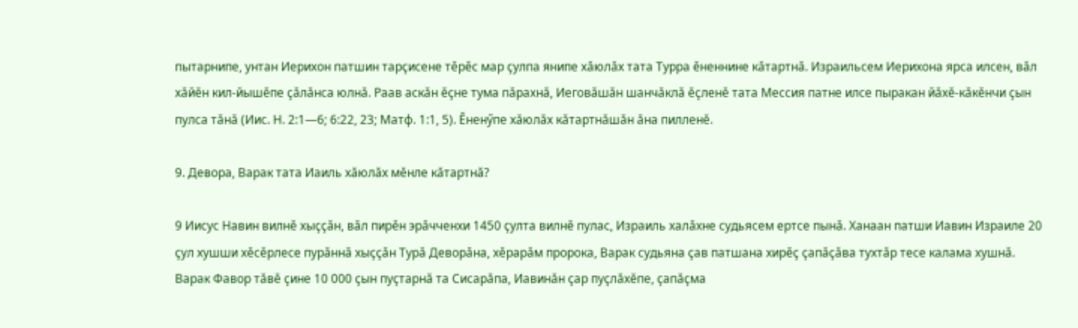пытарнипе, унтан Иерихон патшин тарҫисене тӗрӗс мар ҫулпа янипе хӑюлӑх тата Турра ӗненнине кӑтартнӑ. Израильсем Иерихона ярса илсен, вӑл хӑйӗн кил-йышӗпе ҫӑлӑнса юлнӑ. Раав аскӑн ӗҫне тума пӑрахнӑ, Иеговӑшӑн шанчӑклӑ ӗҫленӗ тата Мессия патне илсе пыракан йӑхӗ-кӑкӗнчи ҫын пулса тӑнӑ (Иис. Н. 2:1—6; 6:22, 23; Матф. 1:1, 5). Ӗненӳпе хӑюлӑх кӑтартнӑшӑн ӑна пилленӗ.

9. Девора, Варак тата Иаиль хӑюлӑх мӗнле кӑтартнӑ?

9 Иисус Навин вилнӗ хыҫҫӑн, вӑл пирӗн эрӑчченхи 1450 ҫулта вилнӗ пулас, Израиль халӑхне судьясем ертсе пынӑ. Ханаан патши Иавин Израиле 20 ҫул хушши хӗсӗрлесе пурӑннӑ хыҫҫӑн Турӑ Деворӑна, хӗрарӑм пророка, Варак судьяна ҫав патшана хирӗҫ ҫапӑҫӑва тухтӑр тесе калама хушнӑ. Варак Фавор тӑвӗ ҫине 10 000 ҫын пуҫтарнӑ та Сисарӑпа, Иавинӑн ҫар пуҫлӑхӗпе, ҫапӑҫма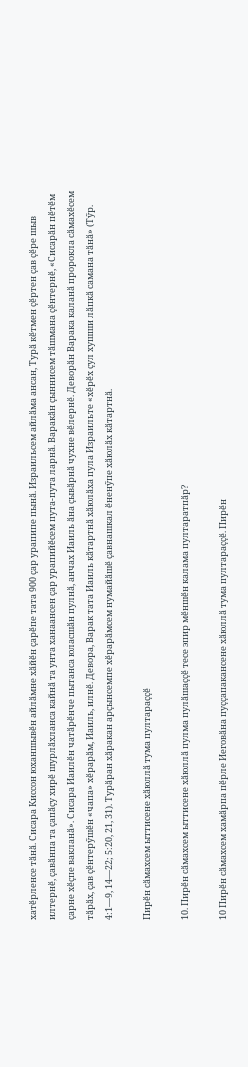хатӗрленсе тӑнӑ. Сисара Киссон юханшывӗн айлӑмне хӑйӗн ҫарӗпе тата 900 ҫар урапипе пынӑ. Израильсем айлӑма ансан, Турӑ кӗтмен ҫӗртен ҫав ҫӗре шыв илтернӗ, ҫавӑнпа та ҫапӑҫу хирӗ шурлӑхланса кайнӑ та унта ханаансен ҫар урапийӗсем пута-пута ларнӑ. Варакӑн ҫыннисем тӑшмана ҫӗнтернӗ, «Сисарӑн пӗтӗм ҫарне хӗҫпе вакланӑ». Сисара Иаилӗн чатӑрӗнче пытанса юласшӑн пулнӑ, анчах Иаиль ӑна ҫывӑрнӑ чухне вӗлернӗ. Деворӑн Варака каланӑ пророкла сӑмахӗсем тӑрӑх, ҫав ҫӗнтерӳшӗн «чапа» хӗрарӑм, Иаиль, илнӗ. Девора, Варак тата Иаиль кӑтартнӑ хӑюлӑха пула Израильте «хӗрӗх ҫул хушши лӑпкӑ самана тӑнӑ» (Тӳр. 4:1—9, 14—22; 5:20, 21, 31). Турӑран хӑракан арҫынсемпе хӗрарӑмсем нумайӑшӗ ҫавнашкал ӗненӳпе хӑюлӑх кӑтартнӑ.

Пирӗн сӑмахсем ыттисене хӑюллӑ тума пултараҫҫӗ

10. Пирӗн сӑмахсем ыттисене хӑюллӑ пулма пулӑшаҫҫӗ тесе эпир мӗншӗн калама пултаратпӑр?

10 Пирӗн сӑмахсем хамӑрпа пӗрле Иеговӑна пуҫҫапакансене хӑюллӑ тума пултараҫҫӗ. Пирӗн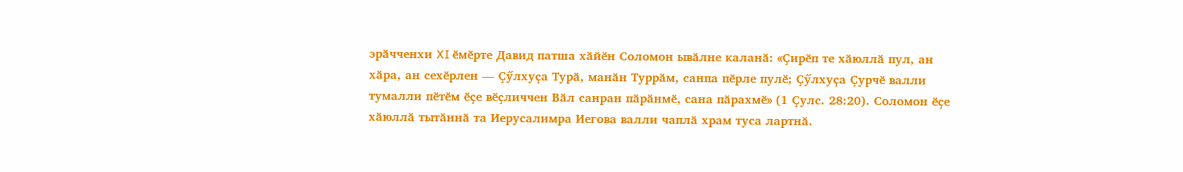эрӑчченхи XI ӗмӗрте Давид патша хӑйӗн Соломон ывӑлне каланӑ: «Ҫирӗп те хӑюллӑ пул, ан хӑра, ан сехӗрлен — Ҫӳлхуҫа Турӑ, манӑн Туррӑм, санпа пӗрле пулӗ; Ҫӳлхуҫа Ҫурчӗ валли тумалли пӗтӗм ӗҫе вӗҫличчен Вӑл санран пӑрӑнмӗ, сана пӑрахмӗ» (1 Ҫулс. 28:20). Соломон ӗҫе хӑюллӑ тытӑннӑ та Иерусалимра Иегова валли чаплӑ храм туса лартнӑ.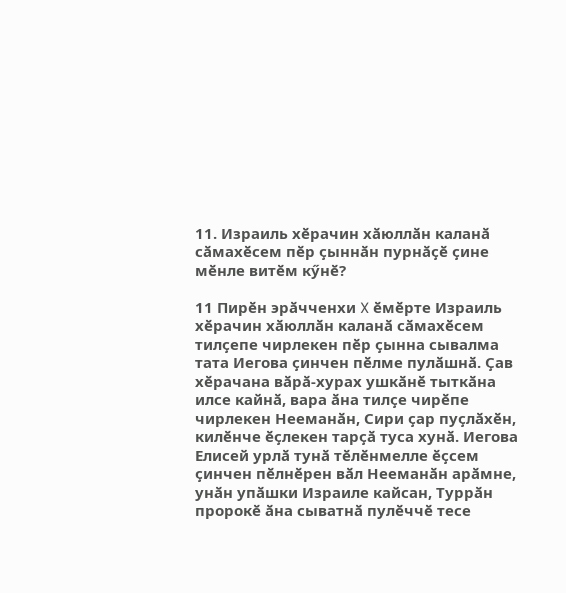11. Израиль хӗрачин хӑюллӑн каланӑ сӑмахӗсем пӗр ҫыннӑн пурнӑҫӗ ҫине мӗнле витӗм кӳнӗ?

11 Пирӗн эрӑчченхи X ӗмӗрте Израиль хӗрачин хӑюллӑн каланӑ сӑмахӗсем тилҫепе чирлекен пӗр ҫынна сывалма тата Иегова ҫинчен пӗлме пулӑшнӑ. Ҫав хӗрачана вӑрӑ-хурах ушкӑнӗ тыткӑна илсе кайнӑ, вара ӑна тилҫе чирӗпе чирлекен Нееманӑн, Сири ҫар пуҫлӑхӗн, килӗнче ӗҫлекен тарҫӑ туса хунӑ. Иегова Елисей урлӑ тунӑ тӗлӗнмелле ӗҫсем ҫинчен пӗлнӗрен вӑл Нееманӑн арӑмне, унӑн упӑшки Израиле кайсан, Туррӑн пророкӗ ӑна сыватнӑ пулӗччӗ тесе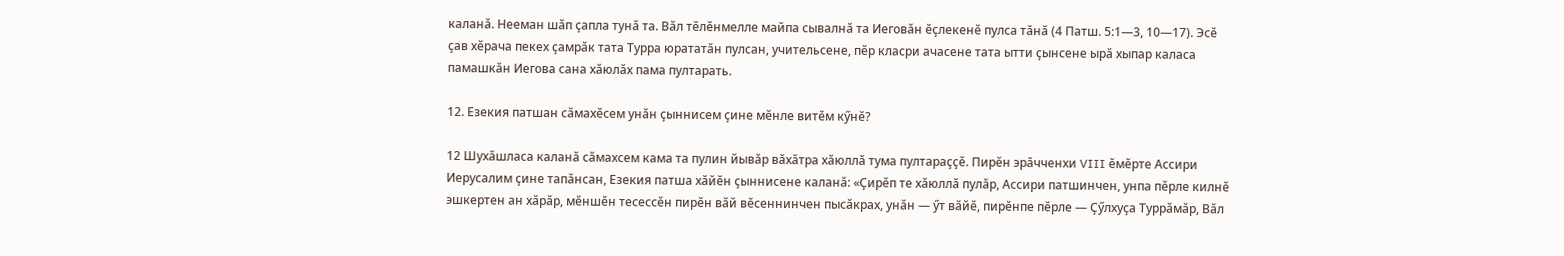каланӑ. Нееман шӑп ҫапла тунӑ та. Вӑл тӗлӗнмелле майпа сывалнӑ та Иеговӑн ӗҫлекенӗ пулса тӑнӑ (4 Патш. 5:1—3, 10—17). Эсӗ ҫав хӗрача пекех ҫамрӑк тата Турра юрататӑн пулсан, учительсене, пӗр класри ачасене тата ытти ҫынсене ырӑ хыпар каласа памашкӑн Иегова сана хӑюлӑх пама пултарать.

12. Езекия патшан сӑмахӗсем унӑн ҫыннисем ҫине мӗнле витӗм кӳнӗ?

12 Шухӑшласа каланӑ сӑмахсем кама та пулин йывӑр вӑхӑтра хӑюллӑ тума пултараҫҫӗ. Пирӗн эрӑчченхи VIII ӗмӗрте Ассири Иерусалим ҫине тапӑнсан, Езекия патша хӑйӗн ҫыннисене каланӑ: «Ҫирӗп те хӑюллӑ пулӑр, Ассири патшинчен, унпа пӗрле килнӗ эшкертен ан хӑрӑр, мӗншӗн тесессӗн пирӗн вӑй вӗсеннинчен пысӑкрах, унӑн — ӳт вӑйӗ, пирӗнпе пӗрле — Ҫӳлхуҫа Туррӑмӑр, Вӑл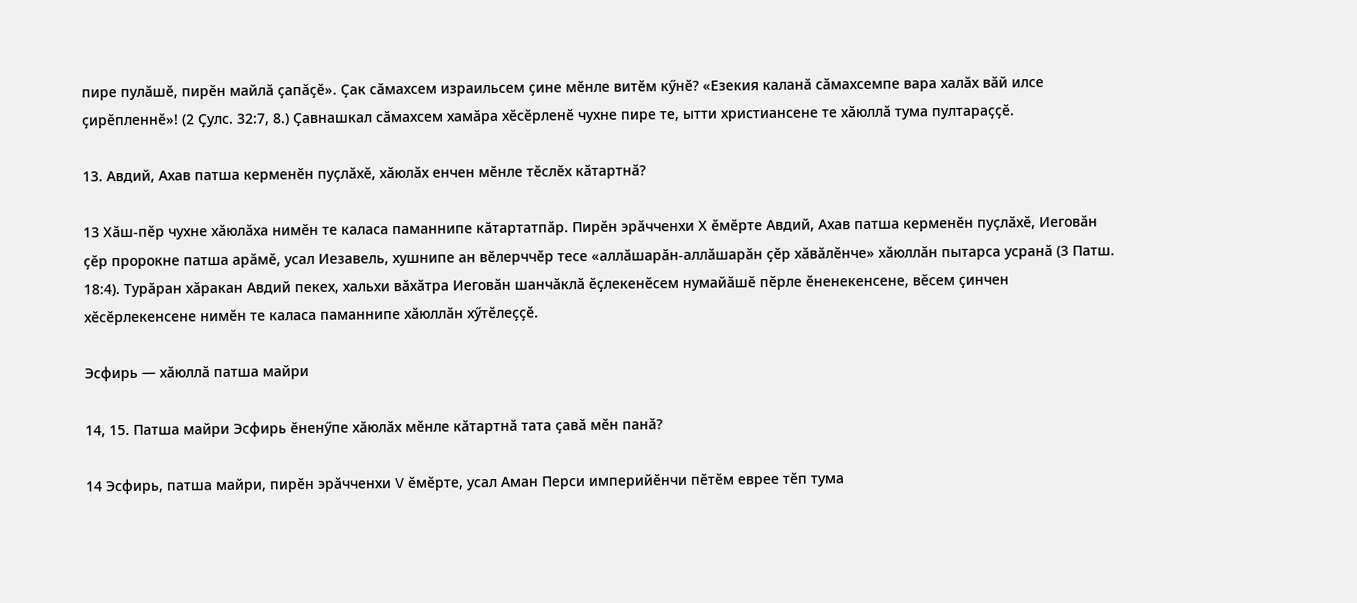пире пулӑшӗ, пирӗн майлӑ ҫапӑҫӗ». Ҫак сӑмахсем израильсем ҫине мӗнле витӗм кӳнӗ? «Езекия каланӑ сӑмахсемпе вара халӑх вӑй илсе ҫирӗпленнӗ»! (2 Ҫулс. 32:7, 8.) Ҫавнашкал сӑмахсем хамӑра хӗсӗрленӗ чухне пире те, ытти христиансене те хӑюллӑ тума пултараҫҫӗ.

13. Авдий, Ахав патша керменӗн пуҫлӑхӗ, хӑюлӑх енчен мӗнле тӗслӗх кӑтартнӑ?

13 Хӑш-пӗр чухне хӑюлӑха нимӗн те каласа паманнипе кӑтартатпӑр. Пирӗн эрӑчченхи Х ӗмӗрте Авдий, Ахав патша керменӗн пуҫлӑхӗ, Иеговӑн ҫӗр пророкне патша арӑмӗ, усал Иезавель, хушнипе ан вӗлерччӗр тесе «аллӑшарӑн-аллӑшарӑн ҫӗр хӑвӑлӗнче» хӑюллӑн пытарса усранӑ (3 Патш. 18:4). Турӑран хӑракан Авдий пекех, хальхи вӑхӑтра Иеговӑн шанчӑклӑ ӗҫлекенӗсем нумайӑшӗ пӗрле ӗненекенсене, вӗсем ҫинчен хӗсӗрлекенсене нимӗн те каласа паманнипе хӑюллӑн хӳтӗлеҫҫӗ.

Эсфирь — хӑюллӑ патша майри

14, 15. Патша майри Эсфирь ӗненӳпе хӑюлӑх мӗнле кӑтартнӑ тата ҫавӑ мӗн панӑ?

14 Эсфирь, патша майри, пирӗн эрӑчченхи V ӗмӗрте, усал Аман Перси империйӗнчи пӗтӗм еврее тӗп тума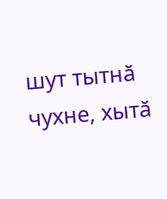шут тытнӑ чухне, хытӑ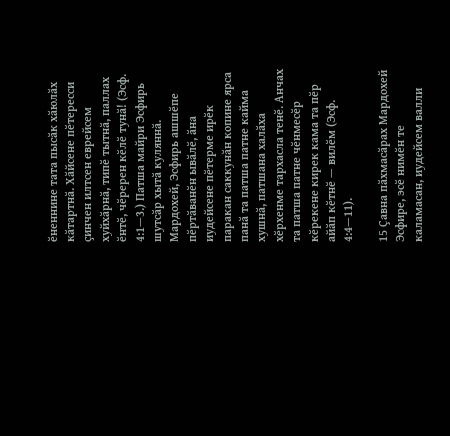ӗненнине тата пысӑк хӑюлӑх кӑтартнӑ. Хӑйсене пӗтересси ҫинчен илтсен еврейсем хуйхӑрнӑ, типӗ тытнӑ, паллах ӗнтӗ, чӗререн кӗлӗ тунӑ! (Эсф. 4:1—3.) Патша майри Эсфирь шутсӑр хытӑ куляннӑ. Мардохей, Эсфирь ашшӗпе пӗртӑванӗн ывӑлӗ, ӑна иудейсене пӗтерме ирӗк паракан саккунӑн копине ярса панӑ та патша патне кайма хушнӑ, патшана халӑха хӗрхенме тархасла тенӗ. Анчах та патша патне чӗнмесӗр кӗрекене кирек кама та пӗр айӑп кӗтнӗ — вилӗм (Эсф. 4:4—11).

15 Ҫавна пӑхмасӑрах Мардохей Эсфире, эсӗ нимӗн те каламасан, иудейсем валли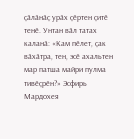ҫӑлӑнӑҫ урӑх ҫӗртен ҫитӗ тенӗ. Унтан вӑл татах каланӑ: «Кам пӗлет, ҫак вӑхӑтра, тен, эсӗ ахальтен мар патша майри пулма тивӗҫрӗн?» Эсфирь Мардохея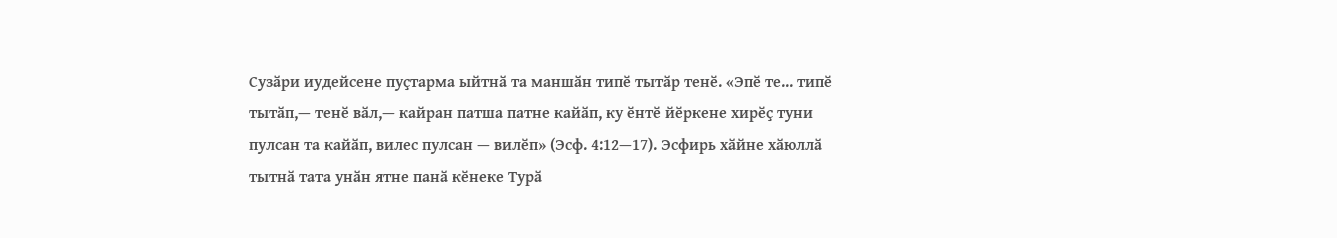Сузӑри иудейсене пуҫтарма ыйтнӑ та маншӑн типӗ тытӑр тенӗ. «Эпӗ те... типӗ тытӑп,— тенӗ вӑл,— кайран патша патне кайӑп, ку ӗнтӗ йӗркене хирӗҫ туни пулсан та кайӑп, вилес пулсан — вилӗп» (Эсф. 4:12—17). Эсфирь хӑйне хӑюллӑ тытнӑ тата унӑн ятне панӑ кӗнеке Турӑ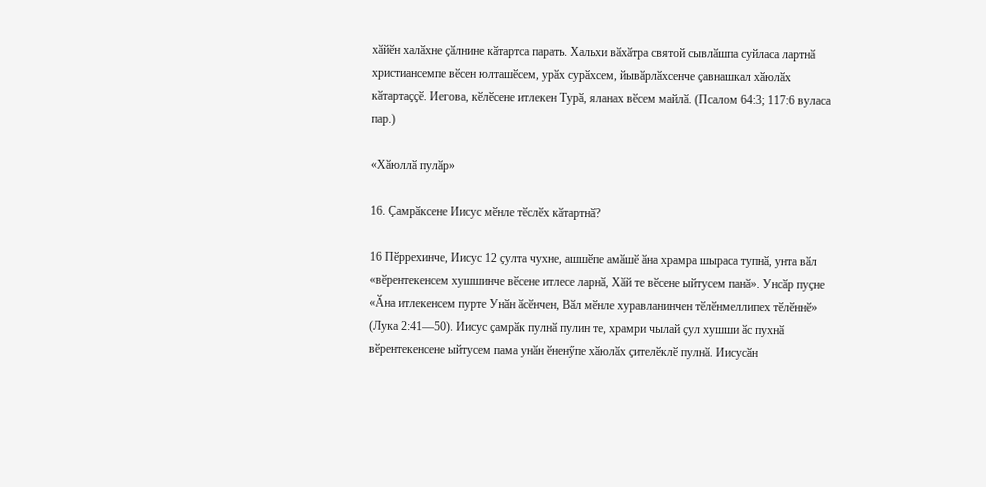хӑйӗн халӑхне ҫӑлнине кӑтартса парать. Хальхи вӑхӑтра святой сывлӑшпа суйласа лартнӑ христиансемпе вӗсен юлташӗсем, урӑх сурӑхсем, йывӑрлӑхсенче ҫавнашкал хӑюлӑх кӑтартаҫҫӗ. Иегова, кӗлӗсене итлекен Турӑ, яланах вӗсем майлӑ. (Псалом 64:3; 117:6 вуласа пар.)

«Хӑюллӑ пулӑр»

16. Ҫамрӑксене Иисус мӗнле тӗслӗх кӑтартнӑ?

16 Пӗррехинче, Иисус 12 ҫулта чухне, ашшӗпе амӑшӗ ӑна храмра шыраса тупнӑ, унта вӑл «вӗрентекенсем хушшинче вӗсене итлесе ларнӑ, Хӑй те вӗсене ыйтусем панӑ». Унсӑр пуҫне «Ӑна итлекенсем пурте Унӑн ӑсӗнчен, Вӑл мӗнле хуравланинчен тӗлӗнмеллипех тӗлӗннӗ» (Лука 2:41—50). Иисус ҫамрӑк пулнӑ пулин те, храмри чылай ҫул хушши ӑс пухнӑ вӗрентекенсене ыйтусем пама унӑн ӗненӳпе хӑюлӑх ҫителӗклӗ пулнӑ. Иисусӑн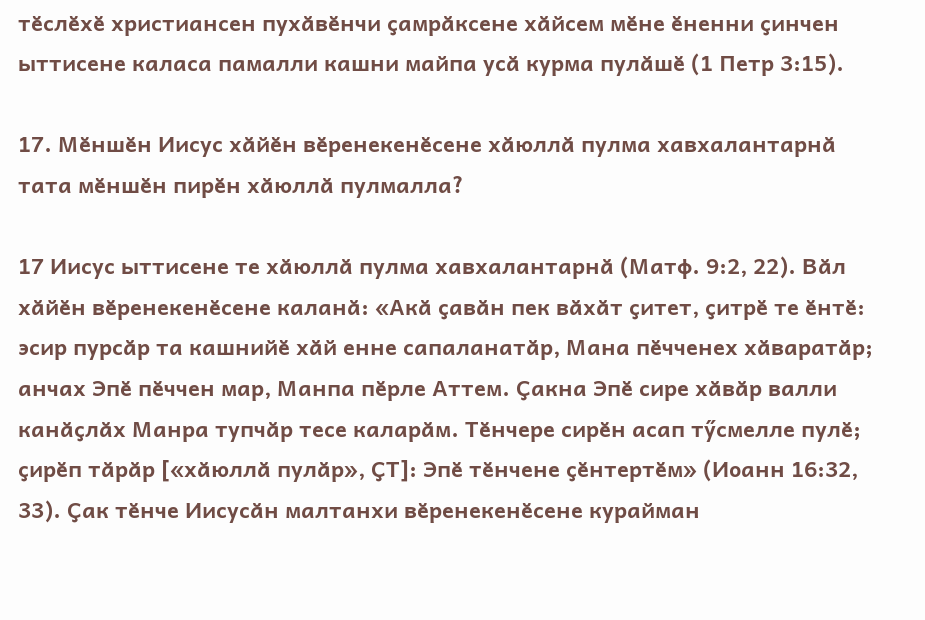тӗслӗхӗ христиансен пухӑвӗнчи ҫамрӑксене хӑйсем мӗне ӗненни ҫинчен ыттисене каласа памалли кашни майпа усӑ курма пулӑшӗ (1 Петр 3:15).

17. Мӗншӗн Иисус хӑйӗн вӗренекенӗсене хӑюллӑ пулма хавхалантарнӑ тата мӗншӗн пирӗн хӑюллӑ пулмалла?

17 Иисус ыттисене те хӑюллӑ пулма хавхалантарнӑ (Матф. 9:2, 22). Вӑл хӑйӗн вӗренекенӗсене каланӑ: «Акӑ ҫавӑн пек вӑхӑт ҫитет, ҫитрӗ те ӗнтӗ: эсир пурсӑр та кашнийӗ хӑй енне сапаланатӑр, Мана пӗчченех хӑваратӑр; анчах Эпӗ пӗччен мар, Манпа пӗрле Аттем. Ҫакна Эпӗ сире хӑвӑр валли канӑҫлӑх Манра тупчӑр тесе каларӑм. Тӗнчере сирӗн асап тӳсмелле пулӗ; ҫирӗп тӑрӑр [«хӑюллӑ пулӑр», ҪТ]: Эпӗ тӗнчене ҫӗнтертӗм» (Иоанн 16:32, 33). Ҫак тӗнче Иисусӑн малтанхи вӗренекенӗсене курайман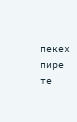пекех пире те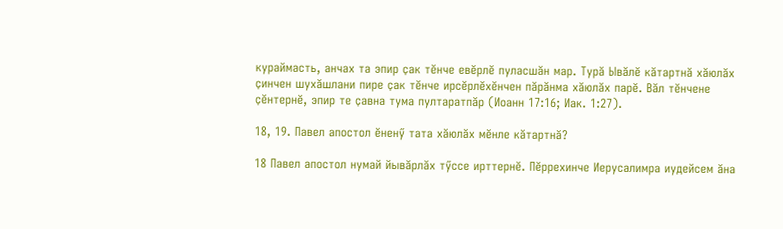кураймасть, анчах та эпир ҫак тӗнче евӗрлӗ пуласшӑн мар. Турӑ Ывӑлӗ кӑтартнӑ хӑюлӑх ҫинчен шухӑшлани пире ҫак тӗнче ирсӗрлӗхӗнчен пӑрӑнма хӑюлӑх парӗ. Вӑл тӗнчене ҫӗнтернӗ, эпир те ҫавна тума пултаратпӑр (Иоанн 17:16; Иак. 1:27).

18, 19. Павел апостол ӗненӳ тата хӑюлӑх мӗнле кӑтартнӑ?

18 Павел апостол нумай йывӑрлӑх тӳссе ирттернӗ. Пӗррехинче Иерусалимра иудейсем ӑна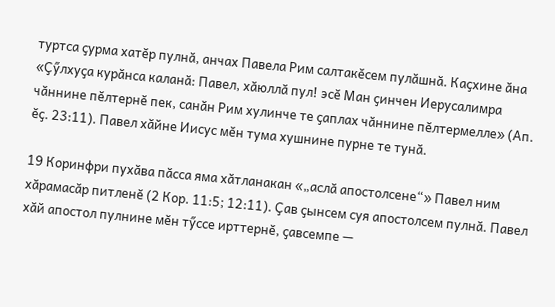туртса ҫурма хатӗр пулнӑ, анчах Павела Рим салтакӗсем пулӑшнӑ. Каҫхине ӑна «Ҫӳлхуҫа курӑнса каланӑ: Павел, хӑюллӑ пул! эсӗ Ман ҫинчен Иерусалимра чӑннине пӗлтернӗ пек, санӑн Рим хулинче те ҫаплах чӑннине пӗлтермелле» (Ап. ӗҫ. 23:11). Павел хӑйне Иисус мӗн тума хушнине пурне те тунӑ.

19 Коринфри пухӑва пӑсса яма хӑтланакан «„аслӑ апостолсене“» Павел ним хӑрамасӑр питленӗ (2 Кор. 11:5; 12:11). Ҫав ҫынсем суя апостолсем пулнӑ. Павел хӑй апостол пулнине мӗн тӳссе ирттернӗ, ҫавсемпе —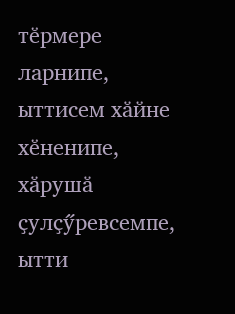тӗрмере ларнипе, ыттисем хӑйне хӗненипе, хӑрушӑ ҫулҫӳревсемпе, ытти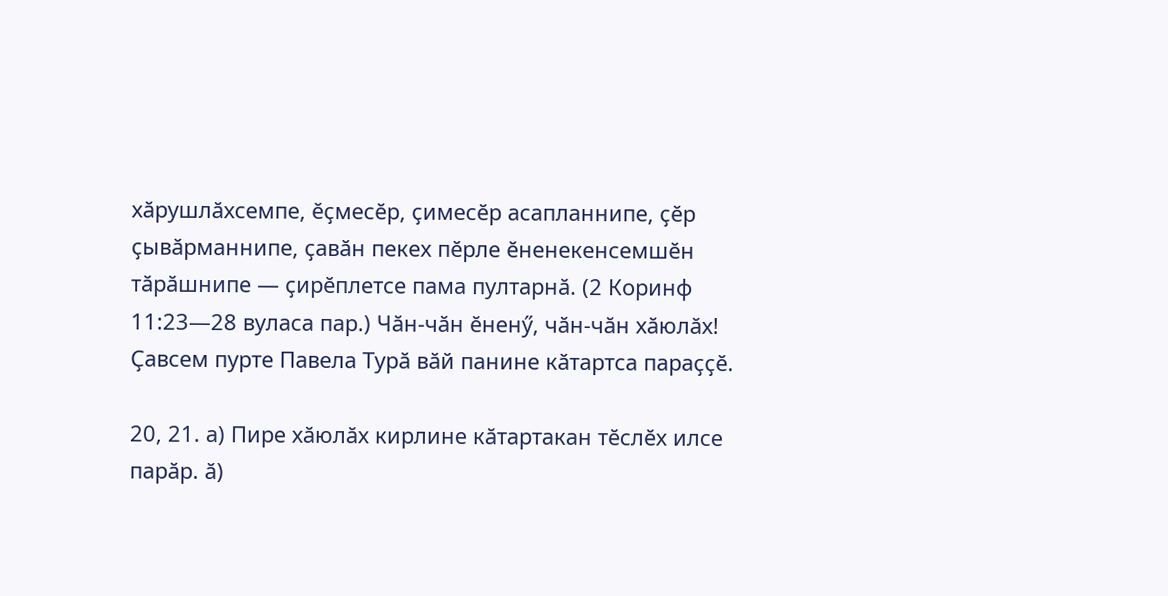хӑрушлӑхсемпе, ӗҫмесӗр, ҫимесӗр асапланнипе, ҫӗр ҫывӑрманнипе, ҫавӑн пекех пӗрле ӗненекенсемшӗн тӑрӑшнипе — ҫирӗплетсе пама пултарнӑ. (2 Коринф 11:23—28 вуласа пар.) Чӑн-чӑн ӗненӳ, чӑн-чӑн хӑюлӑх! Ҫавсем пурте Павела Турӑ вӑй панине кӑтартса параҫҫӗ.

20, 21. а) Пире хӑюлӑх кирлине кӑтартакан тӗслӗх илсе парӑр. ӑ)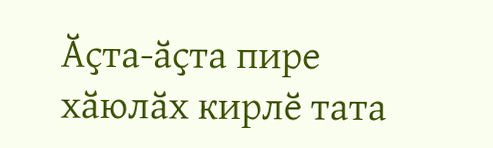Ӑҫта-ӑҫта пире хӑюлӑх кирлӗ тата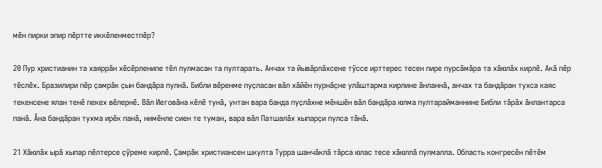мӗн пирки эпир пӗртте иккӗленместпӗр?

20 Пур христианин та хаяррӑн хӗсӗрленипе тӗл пулмасан та пултарать. Анчах та йывӑрлӑхсене тӳссе ирттерес тесен пире пурсӑмӑра та хӑюлӑх кирлӗ. Акӑ пӗр тӗслӗх. Бразилири пӗр ҫамрӑк ҫын бандӑра пулнӑ. Библи вӗренме пуҫласан вӑл хӑйӗн пурнӑҫне улӑштарма кирлине ӑнланнӑ, анчах та бандӑран тухса каяс текенсене ялан тенӗ пекех вӗлернӗ. Вӑл Иеговӑна кӗлӗ тунӑ, унтан вара банда пуҫлӑхне мӗншӗн вӑл бандӑра юлма пултарайманнине Библи тӑрӑх ӑнлантарса панӑ. Ӑна бандӑран тухма ирӗк панӑ, нимӗнле сиен те туман, вара вӑл Патшалӑх хыпарҫи пулса тӑнӑ.

21 Хӑюлӑх ырӑ хыпар пӗлтерсе ҫӳреме кирлӗ. Ҫамрӑк христиансен шкулта Турра шанчӑклӑ тӑрса юлас тесе хӑюллӑ пулмалла. Область конгресӗн пӗтӗм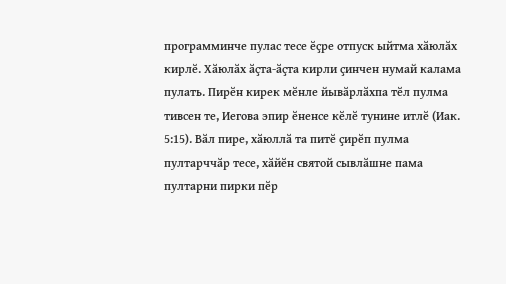программинче пулас тесе ӗҫре отпуск ыйтма хӑюлӑх кирлӗ. Хӑюлӑх ӑҫта-ӑҫта кирли ҫинчен нумай калама пулать. Пирӗн кирек мӗнле йывӑрлӑхпа тӗл пулма тивсен те, Иегова эпир ӗненсе кӗлӗ тунине итлӗ (Иак. 5:15). Вӑл пире, хӑюллӑ та питӗ ҫирӗп пулма пултарччӑр тесе, хӑйӗн святой сывлӑшне пама пултарни пирки пӗр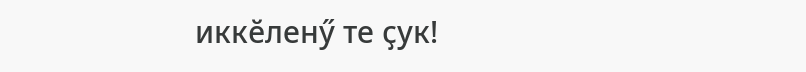иккӗленӳ те ҫук!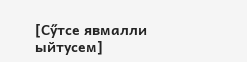[Сӳтсе явмалли ыйтусем]